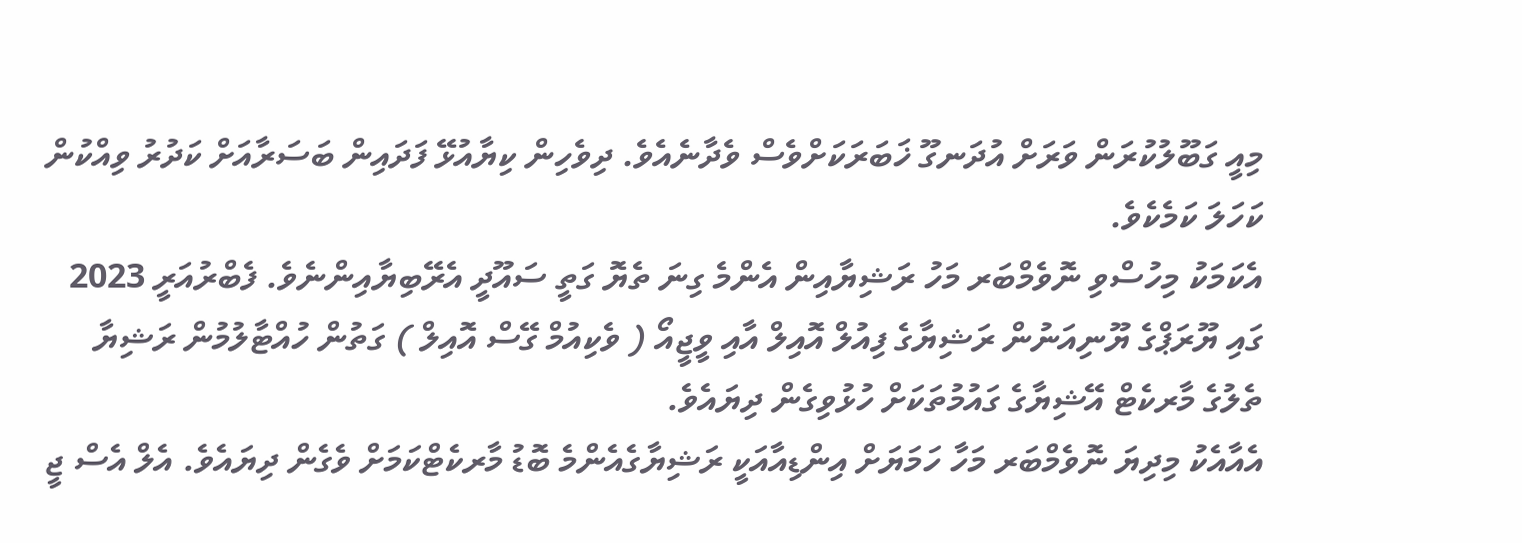މިއީ ގަބޫލުކުރަން ވަރަށް އުދަނގޫ ޚަބަރަކަށްވެސް ވެދާނެއެވެ. ދިވެހިން ކިޔާއުޅޭ ފަދައިން ބަސަރާއަށް ކަދުރު ވިއްކުން ކަހަލަ ކަމެކެވެ.
އެކަމަކު މިހުސްވި ނޮވެމްބަރ މަހު ރަޝިޔާއިން އެންމެ ގިނަ ތެޔޮ ގަތީ ސައޫދީ އެރޭބިޔާއިންނެވެ. ފެބްރުއަރީ 2023 ގައި ޔޫރަޕްގެ ޔޫނިއަނުން ރަޝިޔާގެ ފިއުލް އޮއިލް އާއި ވީޖީއޯ ( ވެކިއުމް ގޭސް އޮއިލް ) ގަތުން ހުއްޓާލުމުން ރަޝިޔާ ތެލުގެ މާރކެޓް އޭޝިޔާގެ ގައުމުތަކަށް ހުޅުވިގެން ދިޔައެވެ.
އެއާއެކު މިދިޔަ ނޮވެމްބަރ މަހާ ހަމަޔަށް އިންޑިއާއަކީ ރަޝިޔާގެއެންމެ ބޮޑު މާރކެޓްކަމަށް ވެގެން ދިޔައެވެ. އެލް އެސް ޖީ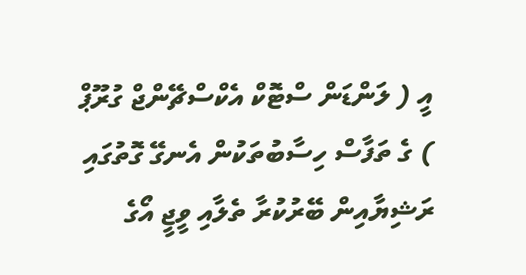އީ ( ލަންޑަން ސްޓޮކް އެކްސްޗޭންޖް ގުރޫޕް ) ގެ ތަފާސް ހިސާބުތަކުން އެނގޭ ގޮތުގައި ރަޝިޔާއިން ބޭރުކުރާ ތެލާއި ވީޖީ އޯގެ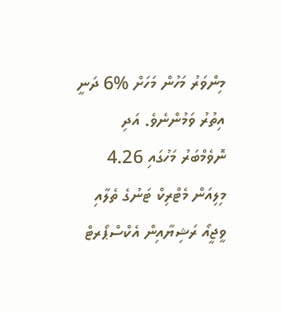މިންވަރު މަހުން މަހަށް %6 ދަނީ އިތުރު ވަމުންނެވެ. އަދި ނޮވެމްބަރު މަހުގައި 4.26 މިލިއަން މެޓްރިކް ޓަނުގެ ތެލާއި ވީޖީއޯ ރަޝިޔާއިން އެކްސްޕޯރޓް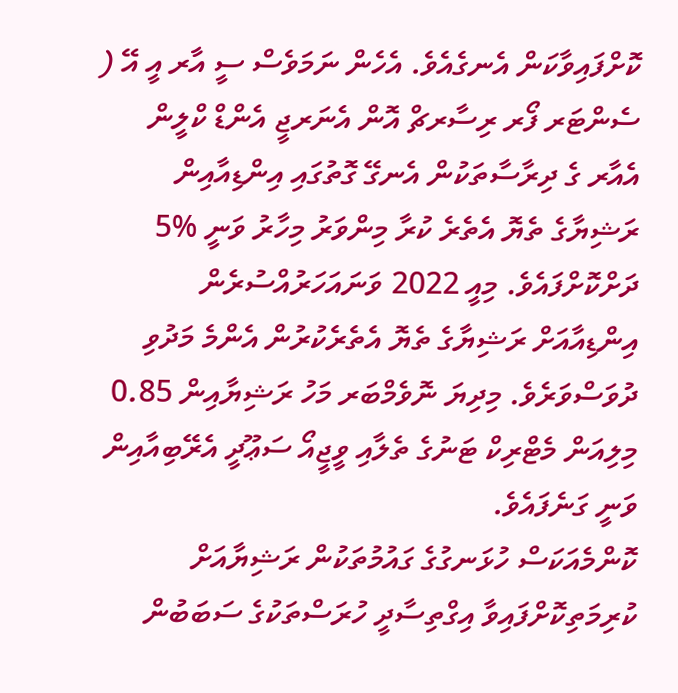ކޮށްފައިވާކަން އެނގެއެވެ. އެހެން ނަމަވެސް ސީ އާރ އީ އޭ ( ސެންޓަރ ފޯރ ރިސާރޗް އޮން އެނަރޖީ އެންޑް ކްލީން އެއާރ ގެ ދިރާސާތަކުން އެނގޭ ގޮތުގައި އިންޑިއާއިން ރަޝިޔާގެ ތެޔޮ އެތެރެ ކުރާ މިންވަރު މިހާރު ވަނީ %5 ދަށްކޮށްފައެވެ. މިއީ 2022 ވަނައަހަރުއްސުރެން އިންޑިއާއަށް ރަޝިޔާގެ ތެޔޮ އެތެރެކުރުން އެންމެ މަދުވި ދުވަސްވަރެވެ. މިދިޔަ ނޮވެމްބަރ މަހު ރަޝިޔާއިން 0.85 މިލިއަން މެޓްރިކް ޓަނުގެ ތެލާއި ވީޖީއޯ ސަޢޫދީ އެރޭބިއާއިން ވަނީ ގަނެފައެވެ.
ކޮންމެއަކަސް ހުޅަނގުގެ ގައުމުތަކުން ރަޝިޔާއަށް ކުރިމަތިކޮށްފައިވާ އިގްތިސާދީ ހުރަސްތަކުގެ ސަބަބުން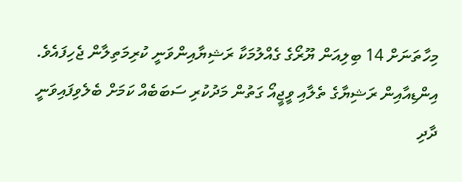މިހާތަނަށް 14 ބިލިއަން ޔޫރޯގެ ގެއްލުމަކާ ރަޝިޔާއިންވަނީ ކުރިމަތިލާން ޖެހިފައެވެ.
އިންޑިއާއިން ރަޝިޔާގެ ތެލާއި ވީޖީއޯ ގަތުން މަދުކުރި ސަބަބެއް ކަމަށް ބެލެވިފައިވަނީ ދާދި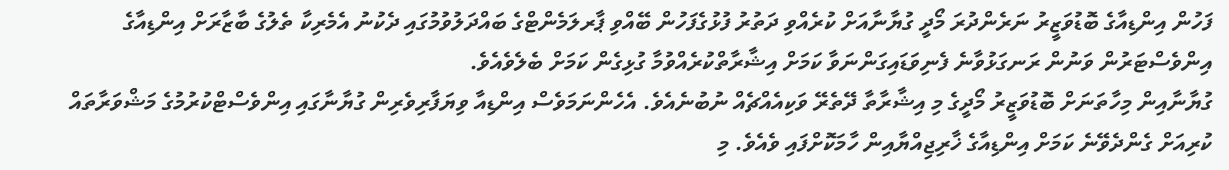ފަހުން އިންޑިއާގެ ބޮޑުވަޒީރު ނަރެންދުރަ މޯދީ ގުޔާނާއަށް ކުރެއްވި ދަތުރު ފުޅުގެފަހުން ބޭއްވި ޕާރލަމެންޓްގެ ބައްދަލުވުމުގައި ދެކުނު އެމެރިކާ ތެލުގެ ބާޒާރަށް އިންޑިއާގެ އިންވެސްޓަރުން ވަނުން ރަނގަޅުވާނެ ފެނިވަޑައިގަންނަވާ ކަމަށް އިޝާރާތްކުރެއްވުމާ ގުޅިގެން ކަމަށް ބެލެވެއެވެ.
ގުޔާނާއިން މިހާތަނަށް ބޮޑުވަޒީރު މޯދީގެ މި އިޝާރާތާ ދޭތެރޭ ވަކިއެއްޗެއް ނުބުނެއެވެ. އެހެންނަމަވެސް އިންޑިއާ ވިޔަފާރިވެރިން ގުޔާނާގައި އިންވެސްޓްކުރުމުގެ މަޝްވަރާތައް ކުރިއަށް ގެންދެވޭނެ ކަމަށް އިންޑިއާގެ ޚާރިޖިއްޔާއިން ހާމަކޮށްފައި ވެއެވެ. މި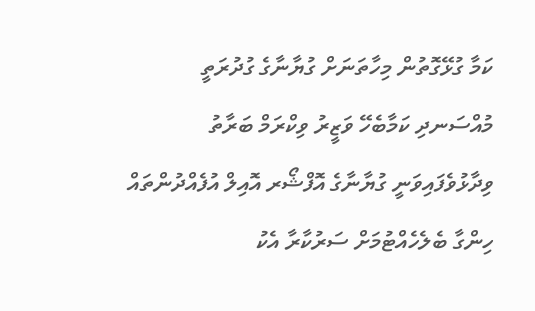ކަމާ ގުޅޭގޮތުން މިހާތަނަށް ގުޔާނާގެ ގުދުރަތީ މުއްސަނދި ކަމާބެހޭ ވަޒީރު ވިކްރަމް ބަރާތު ވިދާޅުވެފައިވަނީ ގުޔާނާގެ އޮފްޝޯރ އޮއިލް އުފެއްދުންތައް ހިންގާ ބެލެހެއްޓުމަށް ސަރުކާރާ އެކު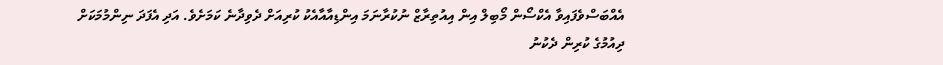އެއްބަސްވެފައިވާ އެކްސޯން މޯބިލް އިން އިއުތިރާޒް ނުކުރާނަމަ އިންޑިއާއާއެކު ކުރިއަށް ދެވިދާނެ ކަމަށެވެ. އަދި އެފަދަ ނިންމުމަކަށް ދިއުމުގެ ކުރިން ދެކުނު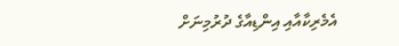އެމެރިކާއާއި އިންޑިއާގެ ދުރުމިނަށް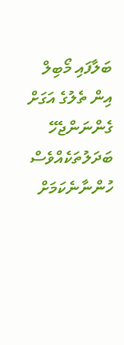ބަލާފައި މޯބިލް އިން ތެލުގެ އަގަށް ގެންނަންޖެހޭ ބަދަލުތަކެއްވެސް ހުންނާނެކަމަށް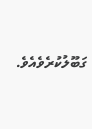ގަބޫލުކުރެވެއެވެ.